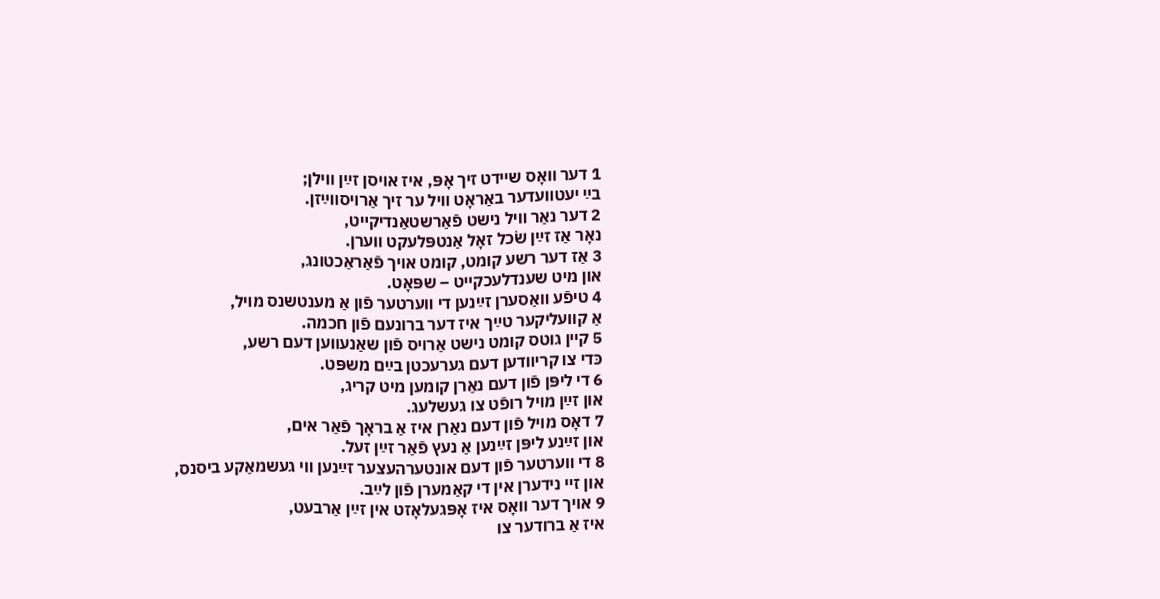1 דער װאָס שײדט זיך אָפּ, איז אױסן זײַן װילן;
בײַ יעטװעדער באַראָט װיל ער זיך אַרױסװײַזן.
2 דער נאַר װיל נישט פֿאַרשטאַנדיקײט,
נאָר אַז זײַן שׂכל זאָל אַנטפּלעקט װערן.
3 אַז דער רשע קומט, קומט אױך פֿאַראַכטונג,
און מיט שענדלעכקײט – שפּאָט.
4 טיפֿע װאַסערן זײַנען די װערטער פֿון אַ מענטשנס מױל,
אַ קװעליקער טײַך איז דער ברונעם פֿון חכמה.
5 קײן גוטס קומט נישט אַרױס פֿון שאַנעװען דעם רשע,
כּדי צו קריװדען דעם גערעכטן בײַם משפּט.
6 די ליפּן פֿון דעם נאַרן קומען מיט קריג,
און זײַן מױל רופֿט צו געשלעג.
7 דאָס מױל פֿון דעם נאַרן איז אַ בראָך פֿאַר אים,
און זײַנע ליפּן זײַנען אַ נעץ פֿאַר זײַן זעל.
8 די װערטער פֿון דעם אונטערהעצער זײַנען װי געשמאַקע ביסנס,
און זײ נידערן אין די קאַמערן פֿון לײַב.
9 אױך דער װאָס איז אָפּגעלאָזט אין זײַן אַרבעט,
איז אַ ברודער צו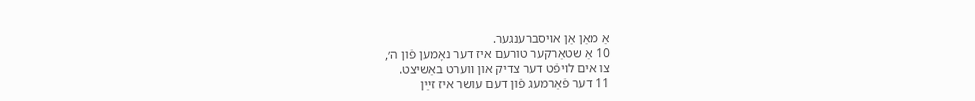אַ מאַן אַן אױסברענגער.
10 אַ שטאַרקער טורעם איז דער נאָמען פֿון ה׳,
צו אים לױפֿט דער צדיק און װערט באַשיצט.
11 דער פֿאַרמעג פֿון דעם עושר איז זײַן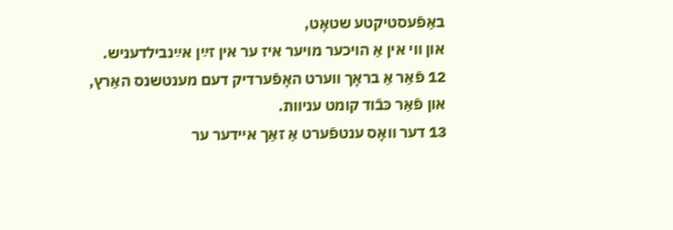באַפֿעסטיקטע שטאָט,
און װי אין אַ הױכער מױער איז ער אין זײַן אײַנבילדעניש.
12 פֿאַר אַ בראָך װערט האָפֿערדיק דעם מענטשנס האַרץ,
און פֿאַר כּבֿוד קומט עניװת.
13 דער װאָס ענטפֿערט אַ זאַך אײדער ער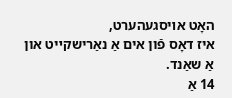האָט אױסגעהערט,
איז דאָס פֿון אים אַ נאַרישקײט און אַ שאַנד.
14 אַ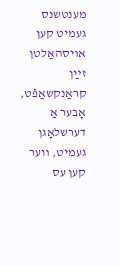מענטשנס געמיט קען אױסהאַלטן זײַן קראַנקשאַפֿט,
אָבער אַ דערשלאָגן געמיט, װער קען עס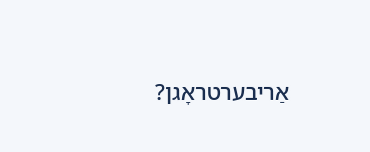אַריבערטראָגן?